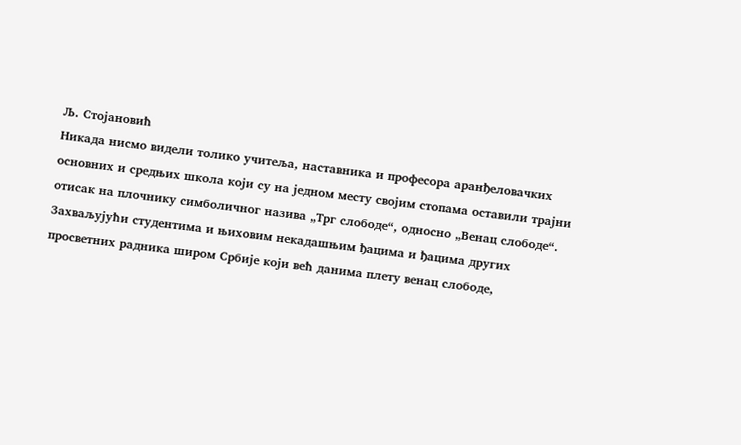Љ. Стојановић
Никада нисмо видели толико учитеља, наставника и професора аранђеловачких основних и средњих школа који су на једном месту својим стопама оставили трајни отисак на плочнику симболичног назива „Трг слободе“, односно „Венац слободе“.
Захваљујући студентима и њиховим некадашњим ђацима и ђацима других просветних радника широм Србије који већ данима плету венац слободе,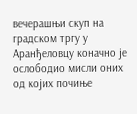вечерашњи скуп на градском тргу у Аранђеловцу коначно је ослободио мисли оних од којих почиње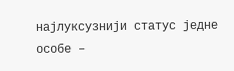најлуксузнији статус једне особе –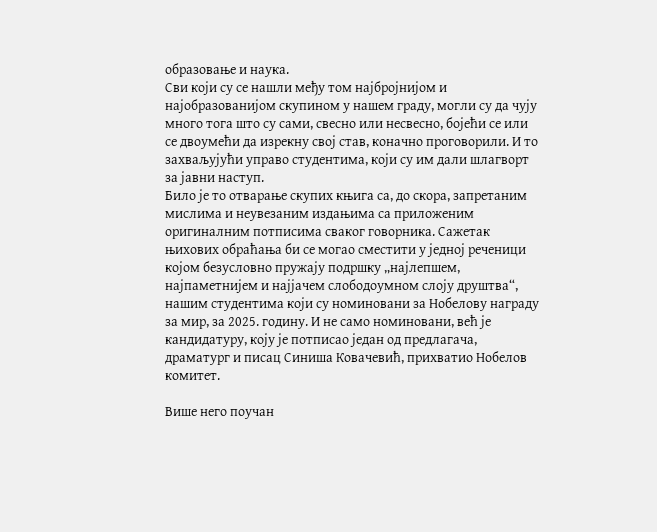образовање и наука.
Сви који су се нашли међу том најбројнијом и најобразованијом скупином у нашем граду, могли су да чују много тога што су сами, свесно или несвесно, бојећи се или се двоумећи да изрекну свој став, коначно проговорили. И то захваљујући управо студентима, који су им дали шлагворт за јавни наступ.
Било је то отварање скупих књига са, до скора, запретаним мислима и неувезаним издањима са приложеним оригиналним потписима сваког говорника. Сажетак њихових обраћања би се могао сместити у једној реченици којом безусловно пружају подршку „најлепшем, најпаметнијем и најјачем слободоумном слоју друштва“, нашим студентима који су номиновани за Нобелову награду за мир, за 2025. годину. И не само номиновани, већ је кандидатуру, коју је потписао један од предлагача, драматург и писац Синиша Ковачевић, прихватио Нобелов комитет.

Више него поучан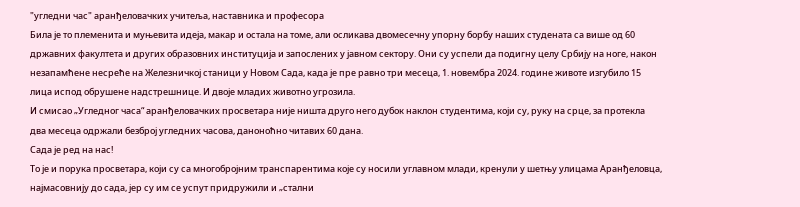"угледни час" аранђеловачких учитеља, наставника и професора
Била је то племенита и муњевита идеја, макар и остала на томе, али осликава двомесечну упорну борбу наших студената са више од 60 државних факултета и других образовних институција и запослених у јавном сектору. Они су успели да подигну целу Србију на ноге, након незапамћене несреће на Железничкој станици у Новом Сада, када је пре равно три месеца, 1. новембра 2024. године животе изгубило 15 лица испод обрушене надстрешнице. И двоје младих животно угрозила.
И смисао „Угледног часа“ аранђеловачких просветара није ништа друго него дубок наклон студентима, који су, руку на срце, за протекла два месеца одржали безброј угледних часова, даноноћно читавих 60 дана.
Сада је ред на нас!
То је и порука просветара, који су са многобројним транспарентима које су носили углавном млади, кренули у шетњу улицама Аранђеловца, најмасовнију до сада, јер су им се успут придружили и „стални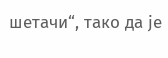шетачи“, тако да је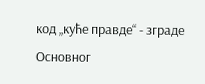код „куће правде“ - зграде Основног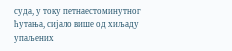суда, у току петнаестоминутног ћутања, сијало више од хиљаду упаљених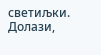светиљки. Долази,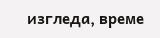изгледа, време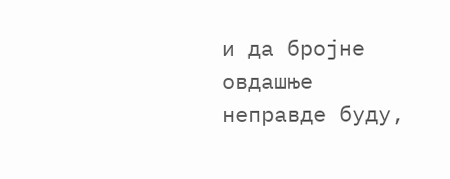и да бројне овдашње неправде буду,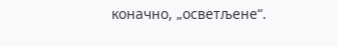коначно, „осветљене“.